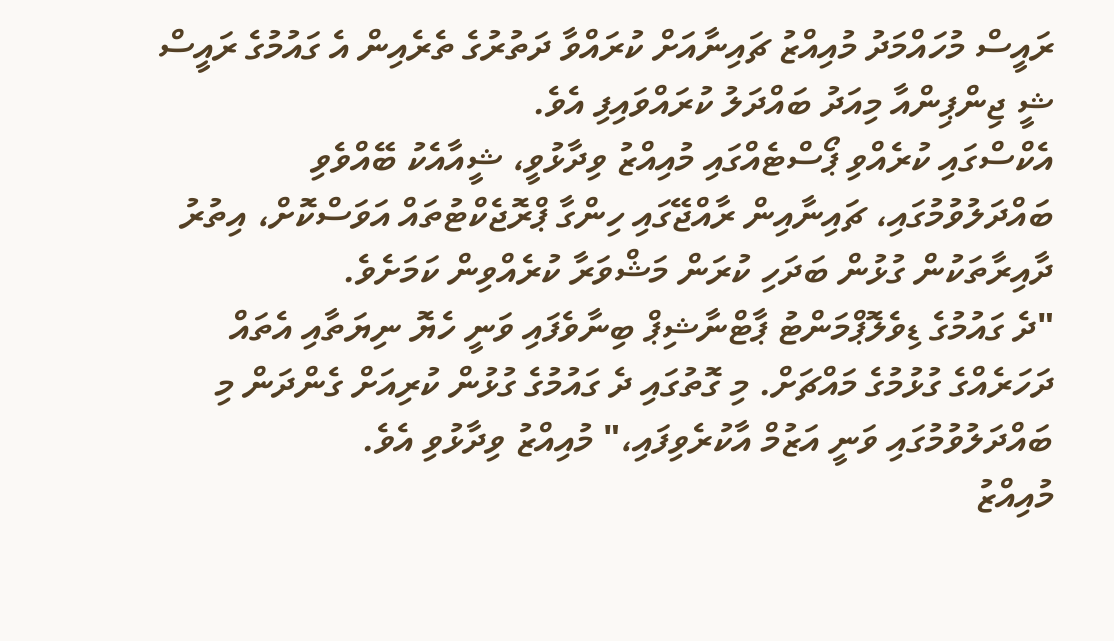ރައީސް މުހައްމަދު މުއިއްޒު ޗައިނާއަށް ކުރައްވާ ދަތުރުގެ ތެރެއިން އެ ގައުމުގެ ރައީސް ޝީ ޖިންޕިންއާ މިއަދު ބައްދަލު ކުރައްވައިފި އެވެ.
އެކްސްގައި ކުރެއްވި ޕޯސްޓެއްގައި މުއިއްޒު ވިދާޅުވީ، ޝީއާއެކު ބޭއްވެވި ބައްދަލުވުމުގައި، ޗައިނާއިން ރާއްޖޭގައި ހިންގާ ޕްރޮޖެކްޓުތައް އަވަސްކޮށް، އިތުރު ދާއިރާތަކުން ގުޅުން ބަދަހި ކުރަން މަޝްވަރާ ކުރެއްވިން ކަމަށެވެ.
"ދެ ގައުމުގެ ޑިވެލޮޕްމަންޓު ޕާޓްނާޝިޕް ބިނާވެފައި ވަނީ ހެޔޮ ނިޔަތާއި އެތައް ދަހަރެއްގެ ގުޅުމުގެ މައްޗަށް. މި ގޮތުގައި ދެ ގައުމުގެ ގުޅުން ކުރިއަށް ގެންދަން މި ބައްދަލުވުމުގައި ވަނީ އަޒުމް އާކުރެވިފައި،" މުއިއްޒު ވިދާޅުވި އެވެ.
މުއިއްޒު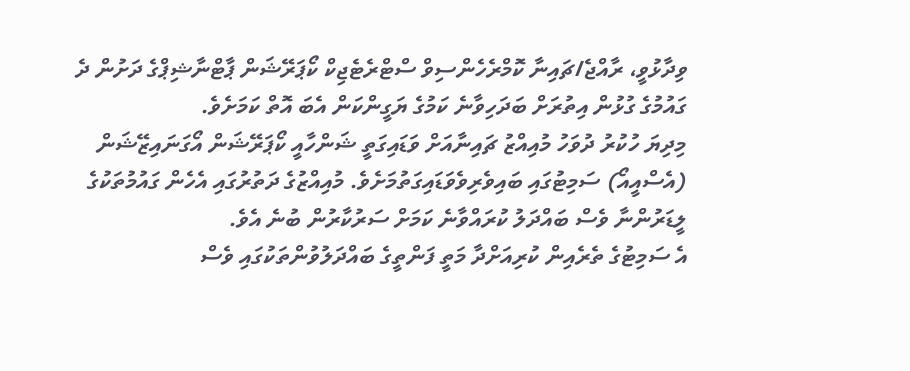ވިދާޅުވީ، ރާއްޖެ/ޗައިނާ ކޮމްރެހެންސިވް ސްޓްރެޓެޖިކް ކޯޕަރޭޝަން ޕާޓްނާޝިޕްގެ ދަށުން ދެ ގައުމުގެ ގުޅުން އިތުރަށް ބަދަހިވާނެ ކަމުގެ ޔަގީންކަން އެބަ އޮތް ކަމަށެވެ.
މިދިޔަ ހުކުރު ދުވަހު މުއިއްޒު ޗައިނާއަށް ވަޑައިގަތީ ޝަންހާއީ ކޯޕަރޭޝަން އޯގަނައިޒޭޝަން (އެސްއީއޯ) ސަމިޓުގައި ބައިވެރިވެވަޑައިގަތުމަށެވެ. މުއިއްޒުގެ ދަތުރުގައި އެހެން ގައުމުތަކުގެ ލީޑަރުންނާ ވެސް ބައްދަލު ކުރައްވާނެ ކަމަށް ސަރުކާރުން ބުނެ އެވެ.
އެ ސަމިޓުގެ ތެރެއިން ކުރިއަށްދާ މަތީ ފަންތީގެ ބައްދަލުވުންތަކުގައި ވެސް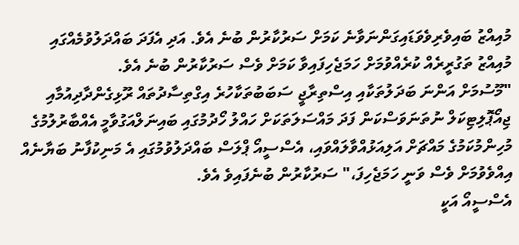މުއިއްޒު ބައިވެރިވެވަޑައިގަންނަވާނެ ކަމަށް ސަރުކާރުން ބުނެ އެވެ. އަދި އެފަދަ ބައްދަލުވުމެއްގައި މުއިއްޒު ތަގުރީރެއް ކުރެއްވުމަށް ހަމަޖެހިފައިވާ ކަމަށް ވެސް ސަރުކާރުން ބުނެ އެވެ.
"މޫސުމަށް އަންނަ ބަދަލުތަކާއި އިސްތިރާޖީ ސަބަބުތަކާހުރެ އިގްތިސާދުތައް ރޫޅިގެންދާދިއުމާއި ޖިއޯޕޮލިޓިކަލް ނުތަނަވަސްކަން ފަދަ މައްސަލަތަކަށް ހައްލު ހޯދުމުގައި ބައިނަލްއަގުވާމީ އެއްބާރުލުމުގެ މުހިންމުކަމުގެ މައްޗަށް އަލިއަޅުއްވާލައްވައި، އެސްސީއޯ ޕްލަސް ބައްދަލުވުމުގައި އެ މަނިކުފާނު ބަޔާނެއް އިއްވެވުމަށް ވެސް ވަނީ ހަމަޖެހިފަ،" ސަރުކާރުން ބުނެފައިވެ އެވެ.
އެސްސީއޯ އަކީ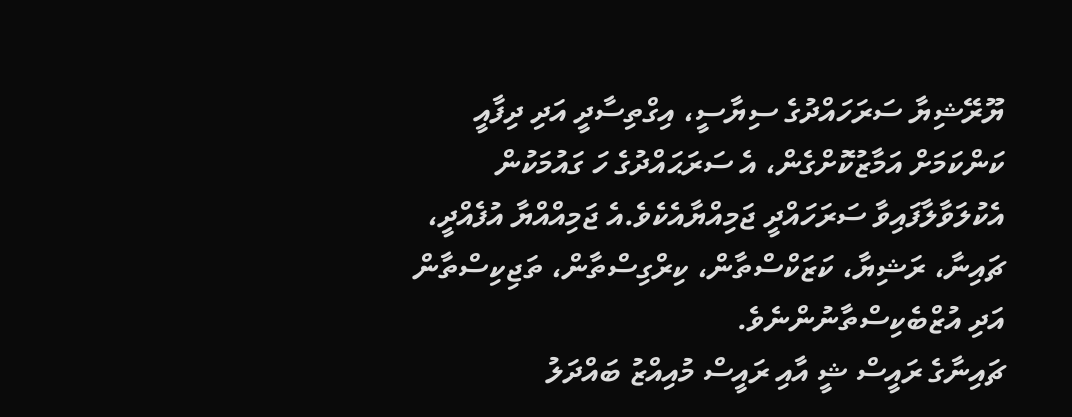ޔޫރޭޝިޔާ ސަރަހައްދުގެ ސިޔާސީ، އިގްތިސާދީ އަދި ދިފާއީ ކަންކަމަށް އަމާޒުކޮށްގެން، އެ ސަރަޙައްދުގެ ހަ ގައުމަކުން އެކުލަވާލާފައިވާ ސަރަހައްދީ ޖަމިއްޔާއެކެވެ.އެ ޖަމިއްއްޔާ އުފެއްދީ، ޗައިނާ، ރަޝިޔާ، ކަޒަކްސްތާން، ކިރްގިސްތާން، ތަޖިކިސްތާން އަދި އުޒްބެކިސްތާނުންނެވެ.
ޗައިނާގެ ރައީސް ޝީ އާއި ރައީސް މުއިއްޒު ބައްދަލު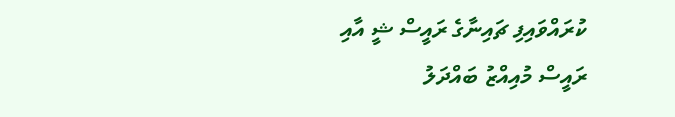ކުރައްވައިފި ޗައިނާގެ ރައީސް ޝީ އާއި ރައީސް މުއިއްޒު ބައްދަލު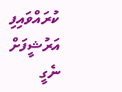ކުރައްވައިފި
އަރުޝީފަށް ނެގީ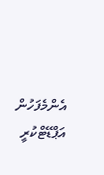އެންމެފަހުން އަޕްޑޭޓްކުރީ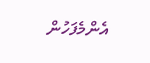އެންމެފަހުން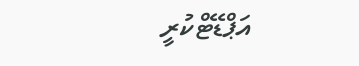އަޕްޑޭޓްކުރީ